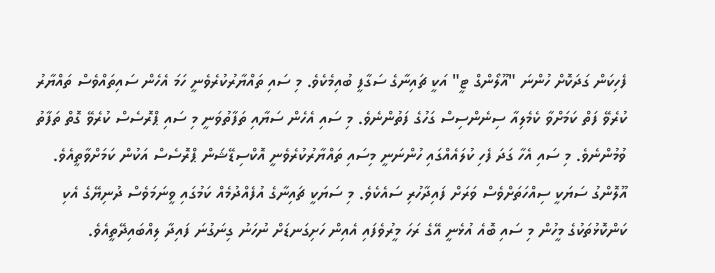ފެހިކަން ގަދަކޮށް ހުންނަ "އޫލޯންގް ޓީ" އަކީ ޗައިނާގެ ސަގާފީ ބުއިމެކެވެ. މި ސައި ތައްޔާރުކުރެވެނީ ހަމަ އެހެން ސައިތައްވެސް ތައްޔާރު ކުރެވޭ ފަތް ކަމަށްވާ ކެމެލިއާ ސިނެންސިސް ގަހުގެ ފަތުންނެވެ. މި ސައި އެހެން ސަޔާއި ތަފާތުވަނީ މި ސައި ޕްރޮސެސް ކުރެވޭ ގޮތް ތަފާތު ވުމުންނެވެ. މި ސައި އެހާ ގަދަ ފެހި ކުލައެއްގައި ހުންނަނީ މިސައި ތައްޔާރުކުރެވެނީ އޮކްސިޑޭޝަން ޕްރޮސެސް އަކުން ކަމަށްވާތީއެވެ.
އޫލޮންގު ސަޔަކީ ސިއްހަތަށްވެސް ވަރަށް ފައިދާހުރި ސައެކެވެ. މި ސަޔަކީ ޗައިނާގެ އުފެއްދުމެއް ކަމުގައި ވީނަމަވެސް ދުނިޔޭގެ އެކި ކަންކޮޅުތަކުގެ މީހުން މި ސައި ބޮއެ އުޅެނީ އޭގެ ރަހަ މީރުވެފައި އެއިން ހަށިގަނޑަށް ނުހަނު ގިނަގުނަ ފައިދާ ލިއްބައިދޭތީއެވެ.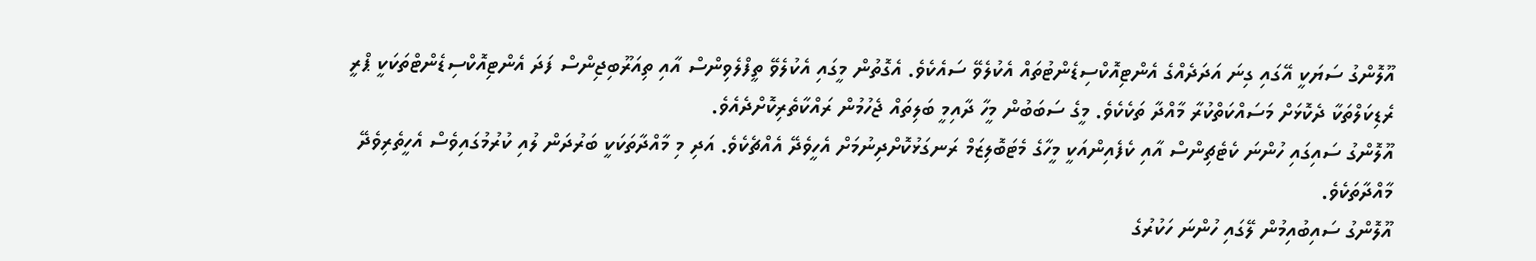އޫލޮންގު ސަޔަކީ އޭގައި ގިނަ އަދަދެއްގެ އެންޓިއޮކްސިޑެންޓުތައް އެކުލެވޭ ސައެކެވެ. އެގޮތުން މީގައި އެކުލެވޭ ތީފްލެވިންސް އާއި ތިއަރޫބިޖިންސް ފަދަ އެންޓިއޮކްސިޑެންޓްތަކަކީ ޕްރީ ރެޑިކަލްތަކާ ދެކޮޅަށް މަސައްކަތްކުރާ މާއްދާ ތަކެކެވެ. މީގެ ސަބަބުން މީހާ ދާއިމީ ބަލިތައް ޖެހުމުން ރައްކާތެރިކޮށްދެއެވެ.
އޫލޮންގު ސައިގައި ހުންނަ ކެޓެޗިންސް އާއި ކެފެއިންއަކީ މީހާގެ މެޓަބޮލިޒަމް ރަނގަޅުކޮށްދިނުމަށް އެހީވެދޭ އެއްޗެކެވެ. އަދި މި މާއްދާތަކަކީ ބަރުދަން ލުއި ކުރުމުގައިވެސް އެހީތެރިވެދޭ މާއްދާތަކެވެ.
އޫލޮންގު ސައިބުއިމުން ލޭގައި ހުންނަ ހަކުރުގެ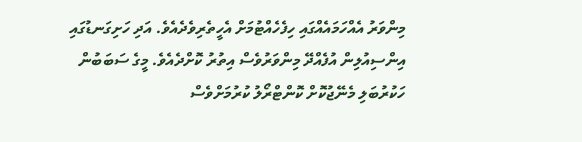މިންވަރު އެއްހަމައެއްގައި ހިފެހެއްޓުމަށް އެހީތެރިވެދެއެވެ. އަދި ހަށިގަނޑުގައި އިންސިއުލިން އުފެއްދޭ މިންވަރުވެސް އިތުރު ކޮށްދެއެވެ. މީގެ ސަބަބުން ހަކުރުބަލި މެނޭޖުކޮށް ކޮންޓްރޯލު ކުރުމަށްވެސް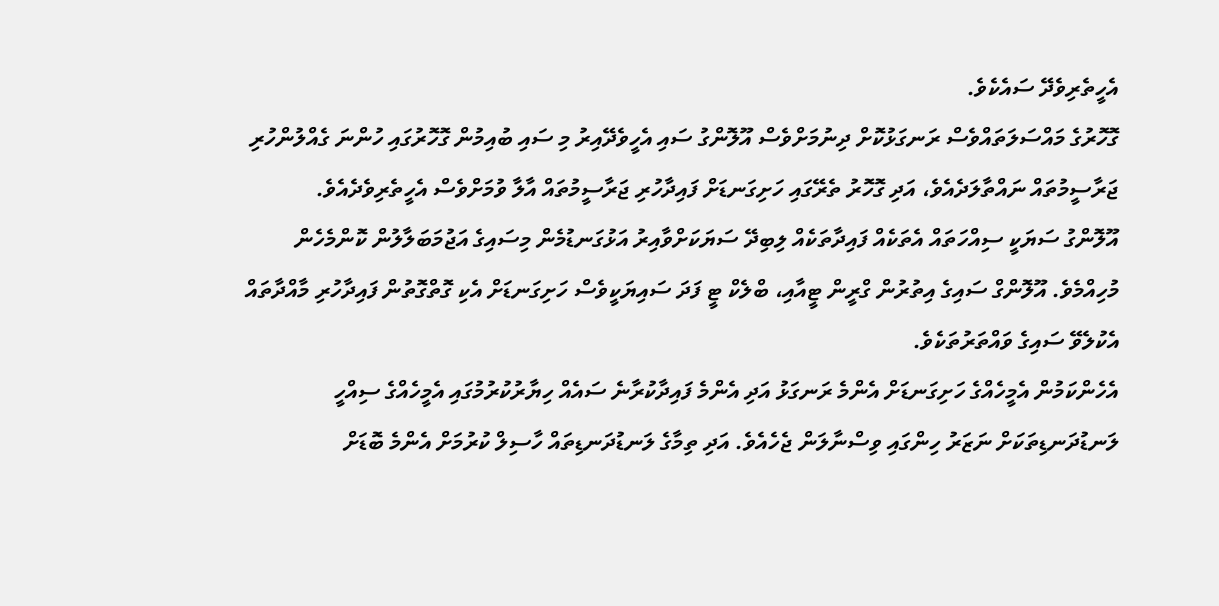އެހީތެރިވެދޭ ސައެކެވެ.
ގޮހޮރުގެ މައްސަލަތައްވެސް ރަނގަޅުކޮށް ދިނުމަށްވެސް އޫލޮންގު ސައި އެހީވެދޭއިރު މި ސައި ބުއިމުން ގޮހޮރުގައި ހުންނަ ގެއްލުންހުރި ޖަރާސީމުތައް ނައްތާލަދެއެވެ، އަދި ގޮހޮރު ތެރޭގައި ހަށިގަނޑަށް ފައިދާހުރި ޖަރާސީމުތައް އާލާ ވުމަށްވެސް އެހީތެރިވެދެއެވެ.
އޫލޮންގު ސަޔަކީ ސިއްހަތައް އެތަކެއް ފައިދާތަކެއް ލިބިދޭ ސަޔަކަށްވާއިރު އަޅުގަނޑުމެން މިސައިގެ އަޖުމަބަލާލުން ކޮންމެހެން މުހިއްމެވެ. އޫލޮންގް ސައިގެ އިތުރުން ގްރީން ޓީއާއި، ބްލެކް ޓީ ފަދަ ސައިޔަކީވެސް ހަށިގަނޑަށް އެކި ގޮތްގޮތުން ފައިދާހުރި މާއްދާތައް އެކުލެވޭ ސައިގެ ވައްތަރުތަކެވެ.
އެހެންކަމުން އެމީހެއްގެ ހަށިގަނޑަށް އެންމެ ރަނގަޅު އަދި އެންމެ ފައިދާކުރާނެ ސައެއް ހިޔާރުކުރުމުގައި އެމީހެއްގެ ސިއްހީ ލަނޑުދަނޑިތަކަށް ނަޒަރު ހިންގައި ވިސްނާލަން ޖެހެއެވެ. އަދި ތިމާގެ ލަނޑުދަނޑިތައް ހާސިލް ކުރުމަށް އެންމެ ބޮޑަށް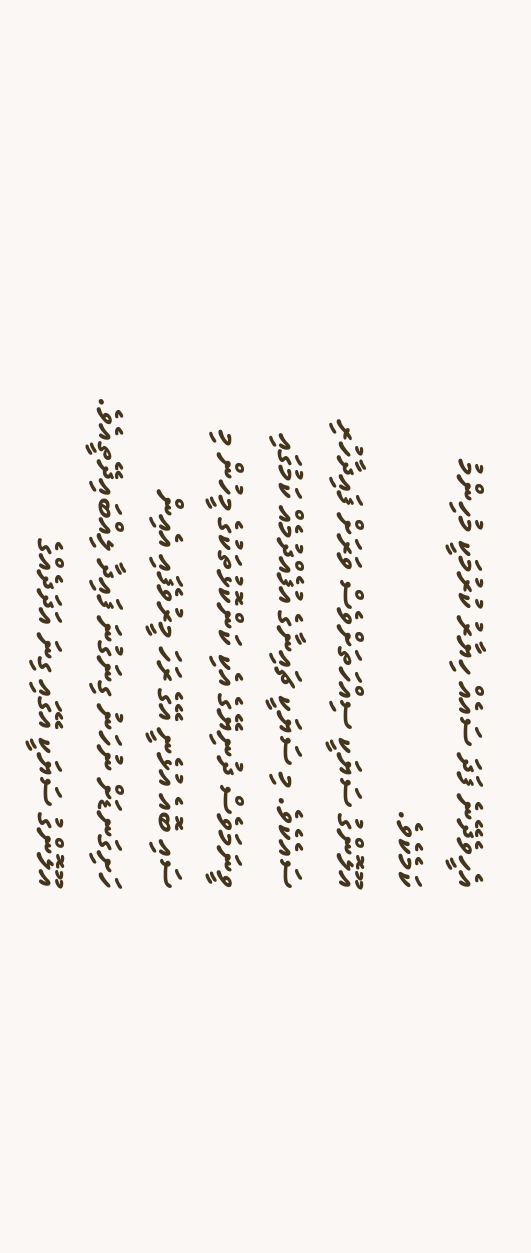އެހީވެދޭނެ ފަދަ ސައެއް ހިޔާރު ކުރުމަކީ މުހިންމު ކަމެކެވެ.
އޫލޮންގު ސަޔަކީ ސިއްހަތަށްވެސް ވަރަށް ފައިދާހުރި ސައެކެވެ. މި ސަޔަކީ ޗައިނާގެ އުފެއްދުމެއް ކަމުގައި ވީނަމަވެސް ދުނިޔޭގެ އެކި ކަންކޮޅުތަކުގެ މީހުން މި ސައި ބޮއެ އުޅެނީ އޭގެ ރަހަ މީރުވެފައި އެއިން ހަށިގަނޑަށް ނުހަނު ގިނަގުނަ ފައިދާ ލިއްބައިދޭތީއެވެ.
އޫލޮންގު ސަޔަކީ އޭގައި ގިނަ އަދަދެއްގެ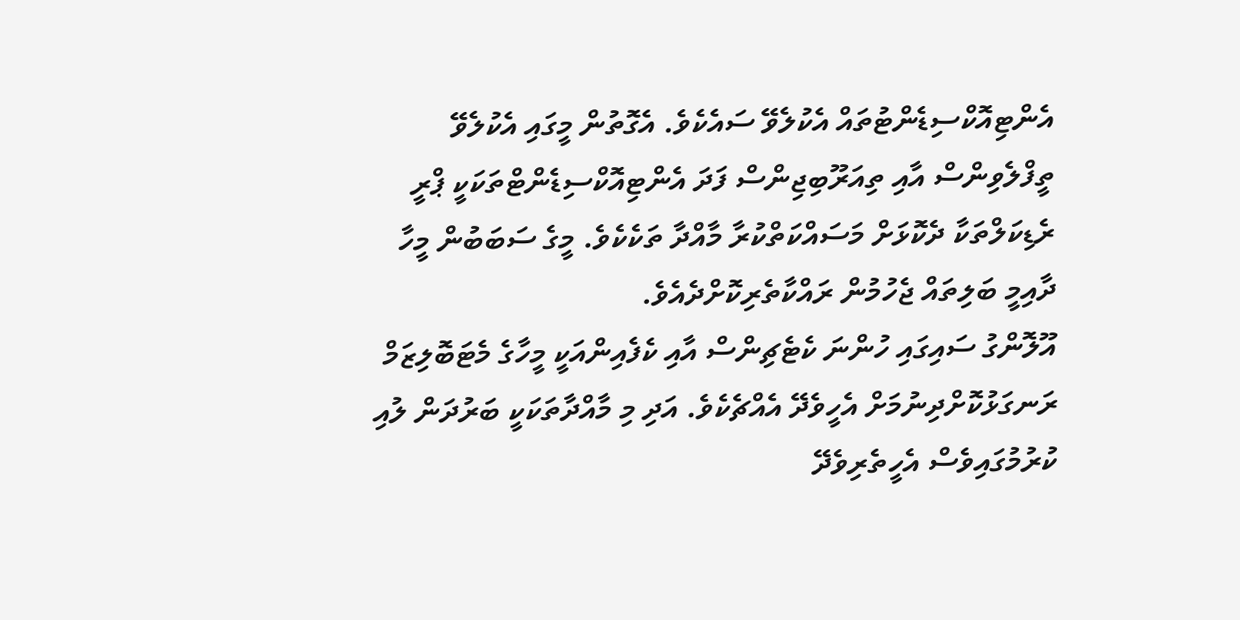އެންޓިއޮކްސިޑެންޓުތައް އެކުލެވޭ ސައެކެވެ. އެގޮތުން މީގައި އެކުލެވޭ ތީފްލެވިންސް އާއި ތިއަރޫބިޖިންސް ފަދަ އެންޓިއޮކްސިޑެންޓްތަކަކީ ޕްރީ ރެޑިކަލްތަކާ ދެކޮޅަށް މަސައްކަތްކުރާ މާއްދާ ތަކެކެވެ. މީގެ ސަބަބުން މީހާ ދާއިމީ ބަލިތައް ޖެހުމުން ރައްކާތެރިކޮށްދެއެވެ.
އޫލޮންގު ސައިގައި ހުންނަ ކެޓެޗިންސް އާއި ކެފެއިންއަކީ މީހާގެ މެޓަބޮލިޒަމް ރަނގަޅުކޮށްދިނުމަށް އެހީވެދޭ އެއްޗެކެވެ. އަދި މި މާއްދާތަކަކީ ބަރުދަން ލުއި ކުރުމުގައިވެސް އެހީތެރިވެދޭ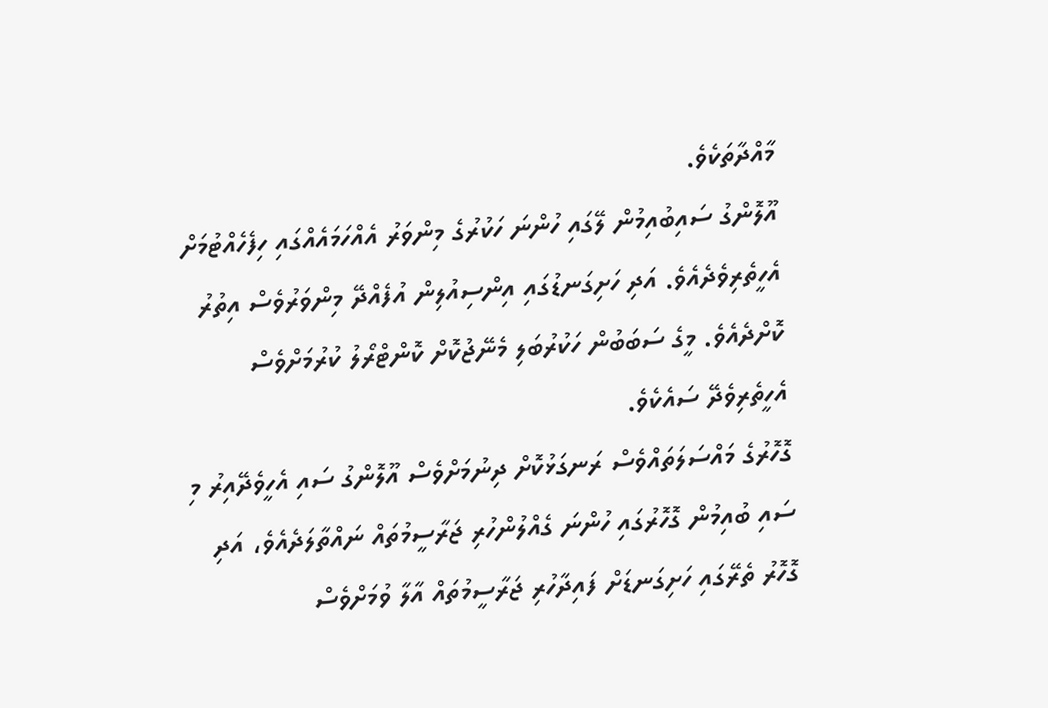މާއްދާތަކެވެ.
އޫލޮންގު ސައިބުއިމުން ލޭގައި ހުންނަ ހަކުރުގެ މިންވަރު އެއްހަމައެއްގައި ހިފެހެއްޓުމަށް އެހީތެރިވެދެއެވެ. އަދި ހަށިގަނޑުގައި އިންސިއުލިން އުފެއްދޭ މިންވަރުވެސް އިތުރު ކޮށްދެއެވެ. މީގެ ސަބަބުން ހަކުރުބަލި މެނޭޖުކޮށް ކޮންޓްރޯލު ކުރުމަށްވެސް އެހީތެރިވެދޭ ސައެކެވެ.
ގޮހޮރުގެ މައްސަލަތައްވެސް ރަނގަޅުކޮށް ދިނުމަށްވެސް އޫލޮންގު ސައި އެހީވެދޭއިރު މި ސައި ބުއިމުން ގޮހޮރުގައި ހުންނަ ގެއްލުންހުރި ޖަރާސީމުތައް ނައްތާލަދެއެވެ، އަދި ގޮހޮރު ތެރޭގައި ހަށިގަނޑަށް ފައިދާހުރި ޖަރާސީމުތައް އާލާ ވުމަށްވެސް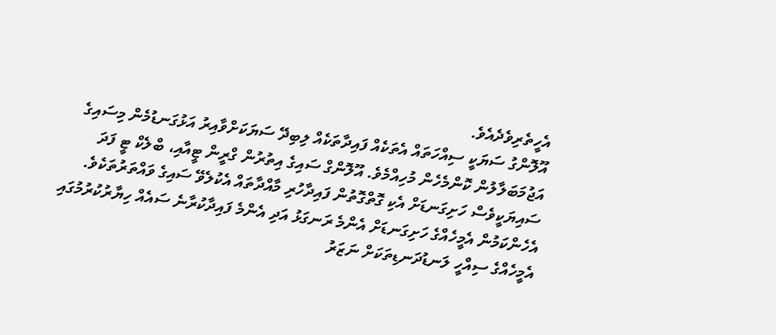އެހީތެރިވެދެއެވެ.
އޫލޮންގު ސަޔަކީ ސިއްހަތައް އެތަކެއް ފައިދާތަކެއް ލިބިދޭ ސަޔަކަށްވާއިރު އަޅުގަނޑުމެން މިސައިގެ އަޖުމަބަލާލުން ކޮންމެހެން މުހިއްމެވެ. އޫލޮންގް ސައިގެ އިތުރުން ގްރީން ޓީއާއި، ބްލެކް ޓީ ފަދަ ސައިޔަކީވެސް ހަށިގަނޑަށް އެކި ގޮތްގޮތުން ފައިދާހުރި މާއްދާތައް އެކުލެވޭ ސައިގެ ވައްތަރުތަކެވެ.
އެހެންކަމުން އެމީހެއްގެ ހަށިގަނޑަށް އެންމެ ރަނގަޅު އަދި އެންމެ ފައިދާކުރާނެ ސައެއް ހިޔާރުކުރުމުގައި އެމީހެއްގެ ސިއްހީ ލަނޑުދަނޑިތަކަށް ނަޒަރު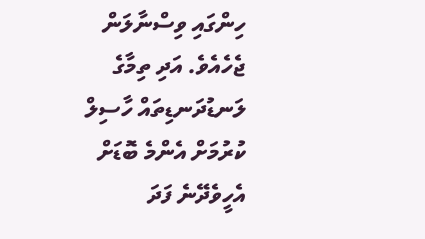ހިންގައި ވިސްނާލަން ޖެހެއެވެ. އަދި ތިމާގެ ލަނޑުދަނޑިތައް ހާސިލް ކުރުމަށް އެންމެ ބޮޑަށް އެހީވެދޭނެ ފަދަ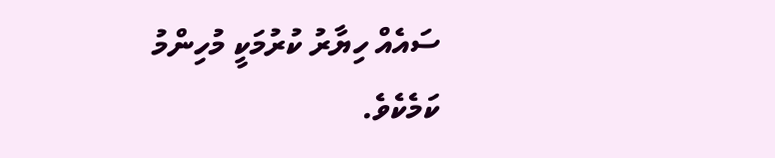ސައެއް ހިޔާރު ކުރުމަކީ މުހިންމު ކަމެކެވެ.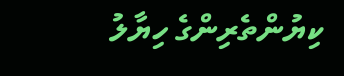ކިޔުންތެރިންގެ ހިޔާލު